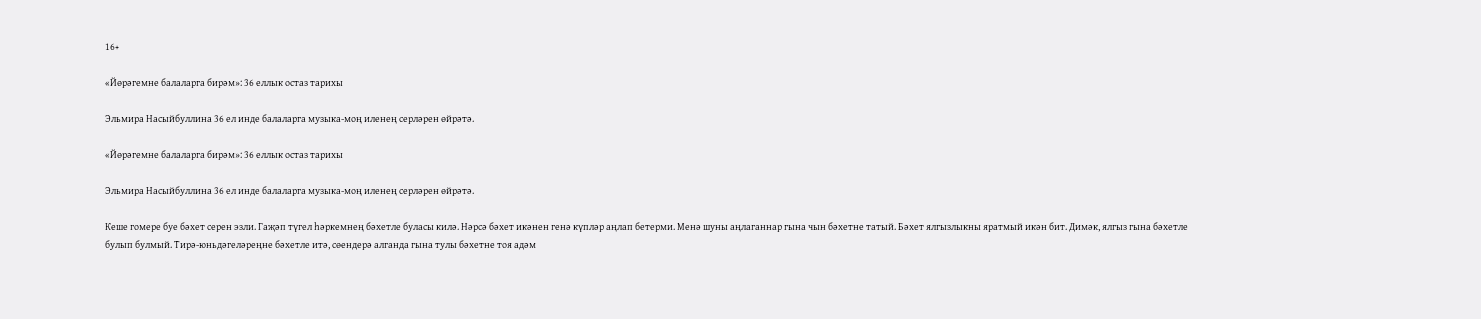16+

«Йөрәгемне балаларга бирәм»: 36 еллык остаз тарихы

Эльмира Насыйбуллина 36 ел инде балаларга музыка-моң иленең серләрен өйрәтә.

«Йөрәгемне балаларга бирәм»: 36 еллык остаз тарихы

Эльмира Насыйбуллина 36 ел инде балаларга музыка-моң иленең серләрен өйрәтә.

Кеше гомере буе бәхет серен эзли. Гаҗәп түгел һәркемнең бәхетле буласы килә. Нәрсә бәхет икәнен генә күпләр аңлап бетерми. Менә шуны аңлаганнар гына чын бәхетне татый. Бәхет ялгызлыкны яратмый икән бит. Димәк, ялгыз гына бәхетле булып булмый. Тирә-юньдәгеләреңне бәхетле итә, сөендерә алганда гына тулы бәхетне тоя адәм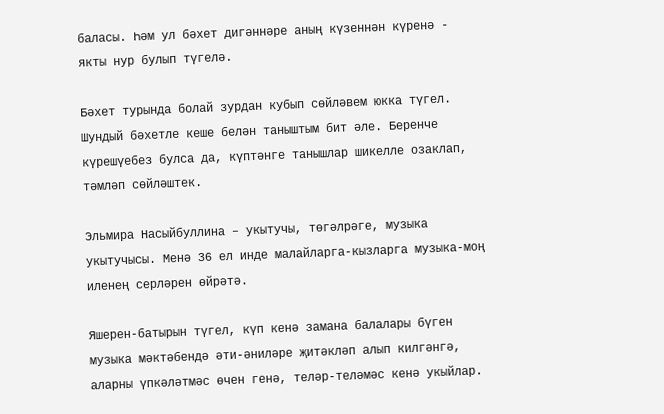баласы. Һәм ул бәхет дигәннәре аның күзеннән күренә - якты нур булып түгелә.

Бәхет турында болай зурдан кубып сөйләвем юкка түгел. Шундый бәхетле кеше белән таныштым бит әле. Беренче күрешүебез булса да, күптәнге танышлар шикелле озаклап, тәмләп сөйләштек.

Эльмира Насыйбуллина – укытучы, төгәлрәге, музыка укытучысы. Менә 36 ел инде малайларга-кызларга музыка-моң иленең серләрен өйрәтә.

Яшерен-батырын түгел, күп кенә замана балалары бүген музыка мәктәбендә әти-әниләре җитәкләп алып килгәнгә, аларны үпкәләтмәс өчен генә, теләр-теләмәс кенә укыйлар.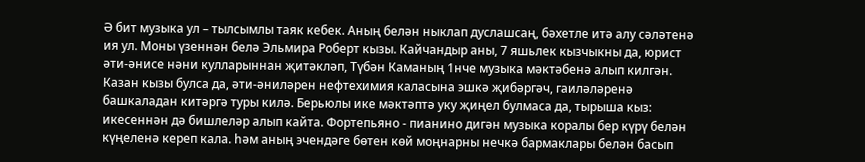Ә бит музыка ул – тылсымлы таяк кебек. Аның белән ныклап дуслашсаң, бәхетле итә алу сәләтенә ия ул. Моны үзеннән белә Эльмира Роберт кызы. Кайчандыр аны, 7 яшьлек кызчыкны да, юрист әти-әнисе нәни кулларыннан җитәкләп, Түбән Каманың 1нче музыка мәктәбенә алып килгән. Казан кызы булса да, әти-әниләрен нефтехимия каласына эшкә җибәргәч, гаиләләренә башкаладан китәргә туры килә. Берьюлы ике мәктәптә уку җиңел булмаса да, тырыша кыз: икесеннән дә бишлеләр алып кайта. Фортепьяно - пианино дигән музыка коралы бер күрү белән күңеленә кереп кала. һәм аның эчендәге бөтен көй моңнарны нечкә бармаклары белән басып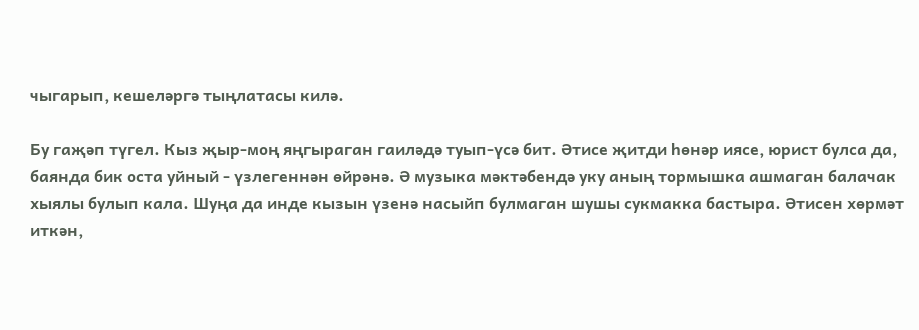чыгарып, кешеләргә тыңлатасы килә.

Бу гаҗәп түгел. Кыз җыр-моң яңгыраган гаиләдә туып-үсә бит. Әтисе җитди һөнәр иясе, юрист булса да, баянда бик оста уйный - үзлегеннән өйрәнә. Ә музыка мәктәбендә уку аның тормышка ашмаган балачак хыялы булып кала. Шуңа да инде кызын үзенә насыйп булмаган шушы сукмакка бастыра. Әтисен хөрмәт иткән,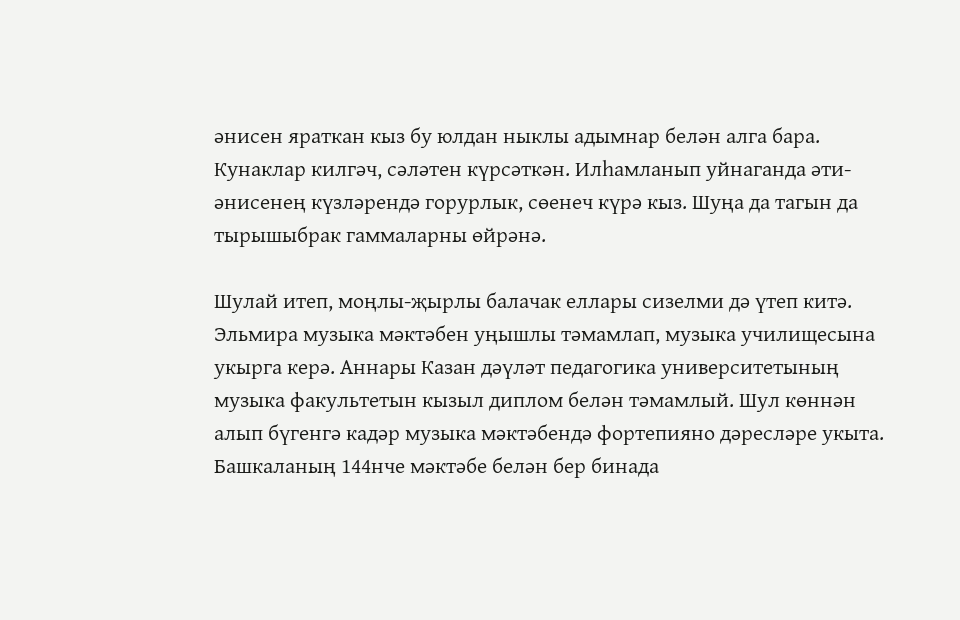әнисен яраткан кыз бу юлдан ныклы адымнар белән алга бара. Кунаклар килгәч, сәләтен күрсәткән. Илһамланып уйнаганда әти-әнисенең күзләрендә горурлык, сөенеч күрә кыз. Шуңа да тагын да тырышыбрак гаммаларны өйрәнә.

Шулай итеп, моңлы-җырлы балачак еллары сизелми дә үтеп китә. Эльмира музыка мәктәбен уңышлы тәмамлап, музыка училищесына укырга керә. Аннары Казан дәүләт педагогика университетының музыка факультетын кызыл диплом белән тәмамлый. Шул көннән алып бүгенгә кадәр музыка мәктәбендә фортепияно дәресләре укыта. Башкаланың 144нче мәктәбе белән бер бинада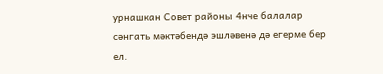урнашкан Совет районы 4нче балалар сәнгать мәктәбендә эшләвенә дә егерме бер ел.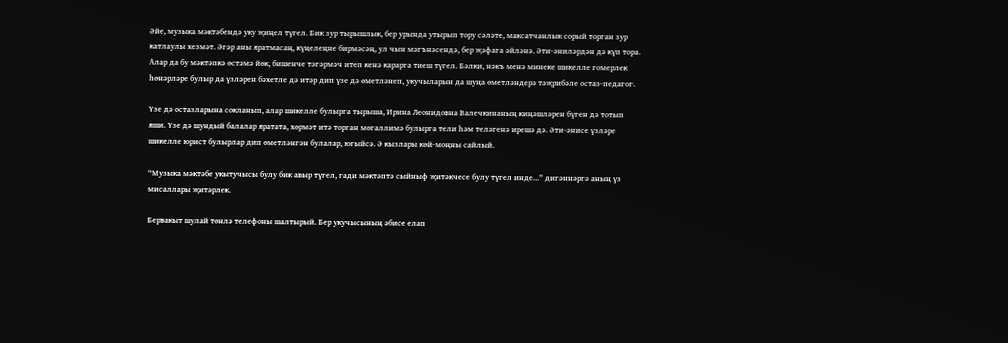Әйе, музыка мәктәбендә уку җиңел түгел. Бик зур тырышлык, бер урында утырып тору сәләте, максатчанлык сорый торган зур катлаулы хезмәт. Әгәр аны яратмасаң, күңелеңне бирмәсәң, ул чын мәгънәсендә, бер җәфага әйләнә. Әти-әниләрдән дә күп тора. Алар да бу мәктәпкә өстәмә йөк, бишенче тәгәрмәч итеп кенә карарга тиеш түгел. Бәлки, нәкъ менә минеке шикелле гомерлек һөнәрләре булыр да үзләрен бәхетле дә итәр дип үзе дә өметләнеп, укучыларын да шуңа өметләндерә тәҗрибәле остаз-педагог.

Үзе дә остазларына сокланып, алар шикелле булырга тырыша, Ирина Леонидовна Валечкинаның киңәшләрен бүген дә тотып яши. Үзе дә шундый балалар яратата, хөрмәт итә торган мөгаллимә булырга тели һәм теләгенә ирешә дә. Әти-әнисе үзләре шикелле юрист булырлар дип өметләнгән булалар, югыйсә. Ә кызлары көй-моңны сайлый.

“Музыка мәктәбе укытучысы булу бик авыр түгел, гади мәктәптә сыйныф җитәкчесе булу түгел инде...” дигәннәргә аның үз мисаллары җитәрлек.

Бервакыт шулай төнлә телефоны шалтырый. Бер укучысының әбисе елап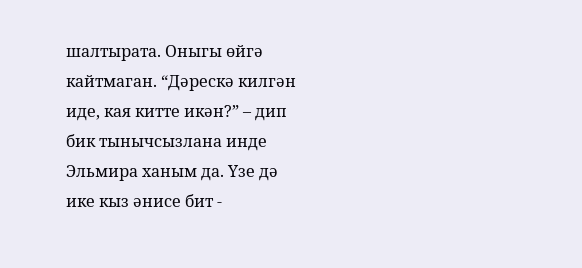шалтырата. Оныгы өйгә кайтмаган. “Дәрескә килгән иде, кая китте икән?” – дип бик тынычсызлана инде Эльмира ханым да. Үзе дә ике кыз әнисе бит -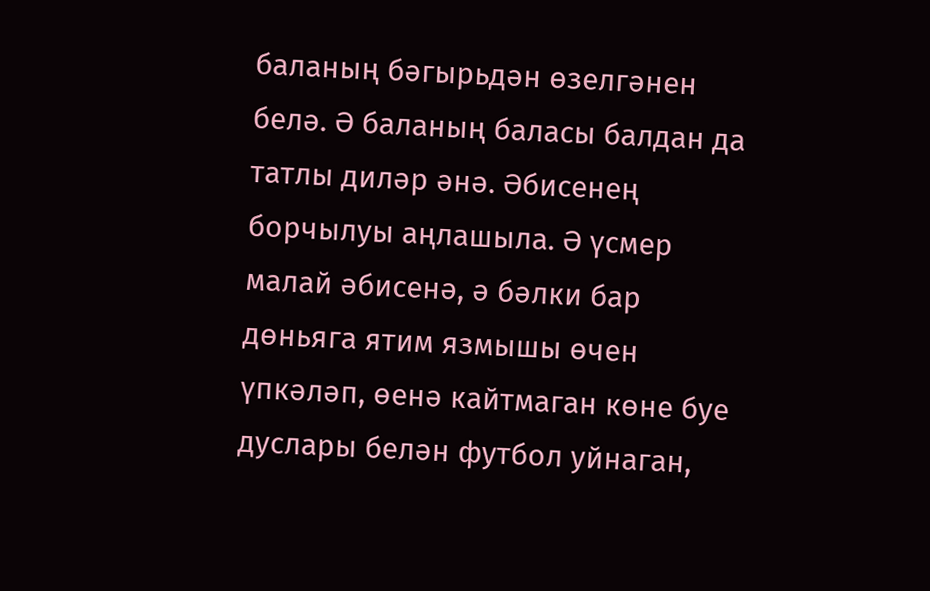баланың бәгырьдән өзелгәнен белә. Ә баланың баласы балдан да татлы диләр әнә. Әбисенең борчылуы аңлашыла. Ә үсмер малай әбисенә, ә бәлки бар дөньяга ятим язмышы өчен үпкәләп, өенә кайтмаган көне буе дуслары белән футбол уйнаган,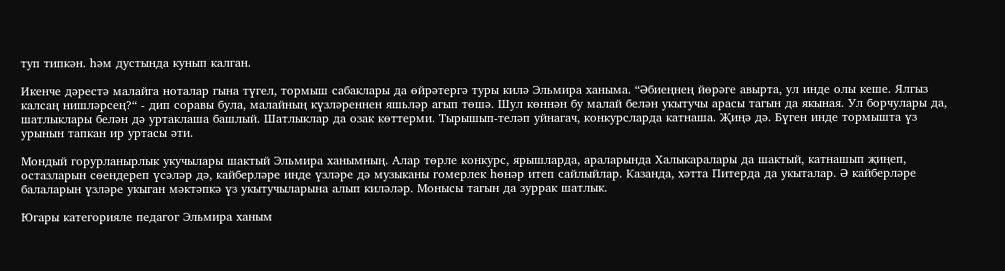туп типкән. һәм дустында кунып калган.

Икенче дәрестә малайга ноталар гына түгел, тормыш сабаклары да өйрәтергә туры килә Эльмира ханыма. “Әбиеңнең йөрәге авырта, ул инде олы кеше. Ялгыз калсаң нишләрсең?“ - дип соравы була, малайның күзләреннен яшьләр агып төшә. Шул көннән бу малай белән укытучы арасы тагын да якыная. Ул борчулары да, шатлыклары белән дә уртаклаша башлый. Шатлыклар да озак көттерми. Тырышып-теләп уйнагач, конкурсларда катнаша. Җиңә дә. Бүген инде тормышта үз урынын тапкан ир уртасы әти.

Мондый горурланырлык укучылары шактый Эльмира ханымның. Алар төрле конкурс, ярышларда, араларында Халыкаралары да шактый, катнашып җиңеп, остазларын сөендереп үсәләр дә, кайберләре инде үзләре дә музыканы гомерлек һөнәр итеп сайлыйлар. Казанда, хәтта Питерда да укыталар. Ә кайберләре балаларын үзләре укыган мәктәпкә үз укытучыларына алып киләләр. Монысы тагын да зуррак шатлык.

Югары категорияле педагог Эльмира ханым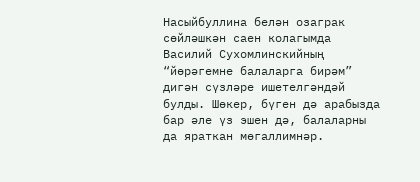Насыйбуллина белән озаграк сөйләшкән саен колагымда Василий Сухомлинскийның “йөрәгемне балаларга бирәм” дигән сүзләре ишетелгәндәй булды. Шөкер, бүген дә арабызда бар әле үз эшен дә, балаларны да яраткан мөгаллимнәр.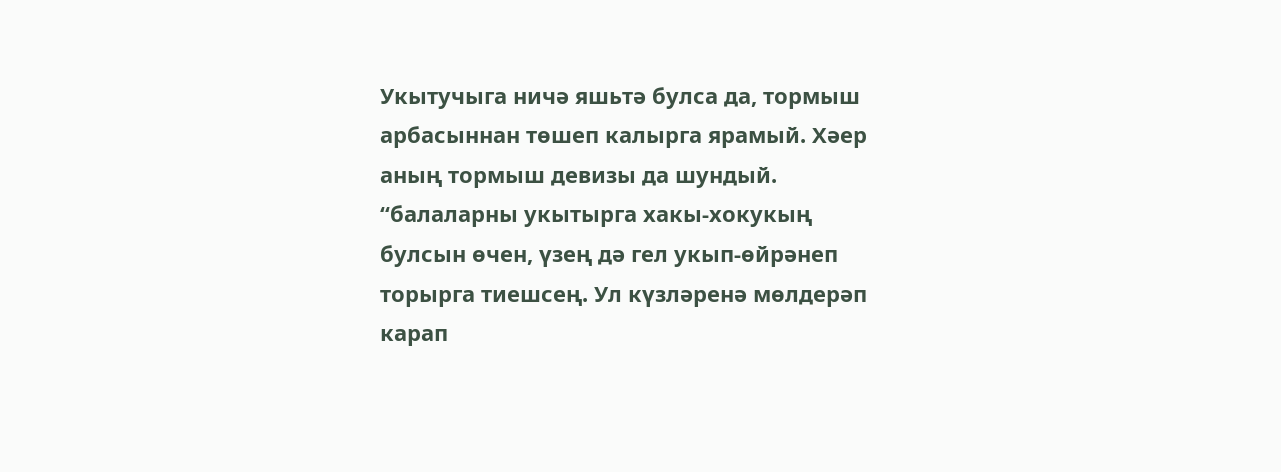Укытучыга ничә яшьтә булса да, тормыш арбасыннан төшеп калырга ярамый. Хәер аның тормыш девизы да шундый. “балаларны укытырга хакы-хокукың булсын өчен, үзең дә гел укып-өйрәнеп торырга тиешсең. Ул күзләренә мөлдерәп карап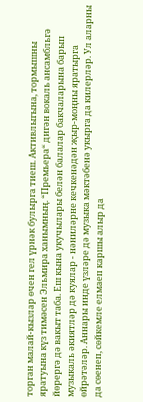торган малай-кызлар өчен гел үрнәк булырга тиеш. Активлыгына, тормышны яратуына күз тимәсен Эльмира ханымның. “Премьера“ дигән вокаль ансамбльгә йөрергә дә вакыт таба. Еш кына укучылары белән балалар бакчаларына барып музыкаль әкиятләр дә куялар - нәниләрне кечкенәдән җыр-моңны яратырга өйрәтәләр. Аннары инде үзләре дә музыка мәктәбенә укырга да килерләр. Ул аларны да сөенеп, сөйкемле елмаеп каршы алыр да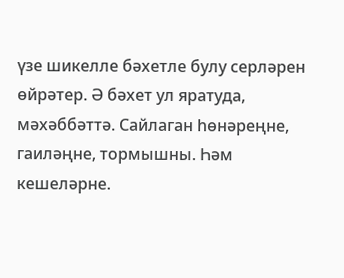үзе шикелле бәхетле булу серләрен өйрәтер. Ә бәхет ул яратуда, мәхәббәттә. Сайлаган һөнәреңне, гаиләңне, тормышны. Һәм кешеләрне.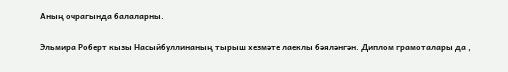Аның очрагында балаларны.

Эльмира Роберт кызы Насыйбуллинаның тырыш хезмәте лаеклы бәяләнгән. Диплом грамоталары да ,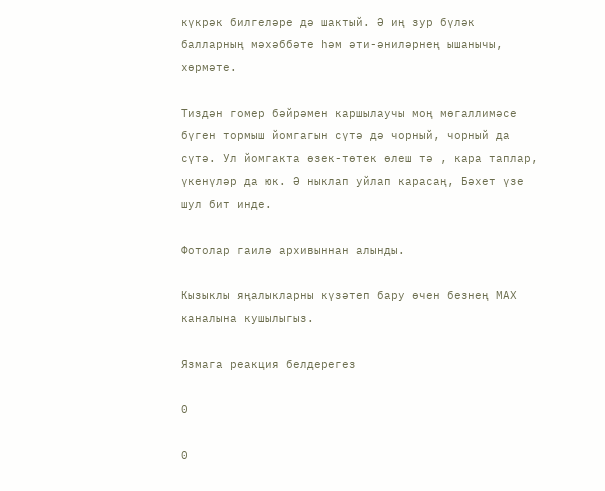күкрәк билгеләре дә шактый. Ә иң зур бүләк балларның мәхәббәте һәм әти-әниләрнең ышанычы, хөрмәте.

Тиздән гомер бәйрәмен каршылаучы моң мөгаллимәсе бүген тормыш йомгагын сүтә дә чорный, чорный да сүтә. Ул йомгакта өзек-төтек өлеш тә , кара таплар, үкенүләр да юк. Ә ныклап уйлап карасаң, Бәхет үзе шул бит инде.

Фотолар гаилә архивыннан алынды.

Кызыклы яңалыкларны күзәтеп бару өчен безнең МАХ каналына кушылыгыз.

Язмага реакция белдерегез

0

0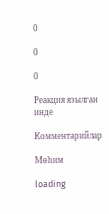0

0

0

Реакция язылган инде

Комментарийлар

Мөһим

loading